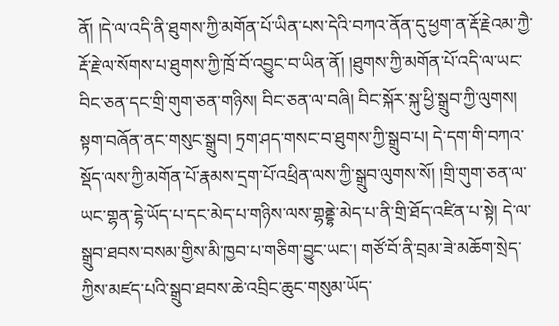ནོ། །དེ་ལ་འདི་ནི་ཐུགས་ཀྱི་མགོན་པོ་ཡིན་པས་དེའི་བཀའ་ནོན་དུ་ཕྱག་ན་རྡོ་རྗེའམ་ཀྱཻ་རྡོ་རྗེ་ལ་སོགས་པ་ཐུགས་ཀྱི་ཁྲོ་བོ་འབྱུང་བ་ཡིན་ནོ། །ཐུགས་ཀྱི་མགོན་པོ་འདི་ལ་ཡང་བིང་ཅན་དང་གྲི་གུག་ཅན་གཉིས། བིང་ཅན་ལ་བཞི། བིང་སྐོར་སྐུ་ཕྱི་སྒྲུབ་ཀྱི་ལུགས། སྟག་བཞོན་ནང་གསུང་སྒྲུབ། ཏྲག་ཤད་གསང་བ་ཐུགས་ཀྱི་སྒྲུབ་པ། དེ་དག་གི་བཀའ་སྡོད་ལས་ཀྱི་མགོན་པོ་རྣམས་དྲག་པོ་འཕྲིན་ལས་ཀྱི་སྒྲུབ་ལུགས་སོ། །གྲི་གུག་ཅན་ལ་ཡང་གྷན་དྷེ་ཡོད་པ་དང་མེད་པ་གཉིས་ལས་གྷནྡྷེ་མེད་པ་ནི་གྲི་ཐོད་འཛིན་པ་སྟེ། དེ་ལ་སྒྲུབ་ཐབས་བསམ་གྱིས་མི་ཁྱབ་པ་གཅིག་བྱུང་ཡང་། གཙོ་བོ་ནི་བྲམ་ཟེ་མཆོག་སྲེད་ཀྱིས་མཛད་པའི་སྒྲུབ་ཐབས་ཆེ་འབྲིང་ཆུང་གསུམ་ཡོད་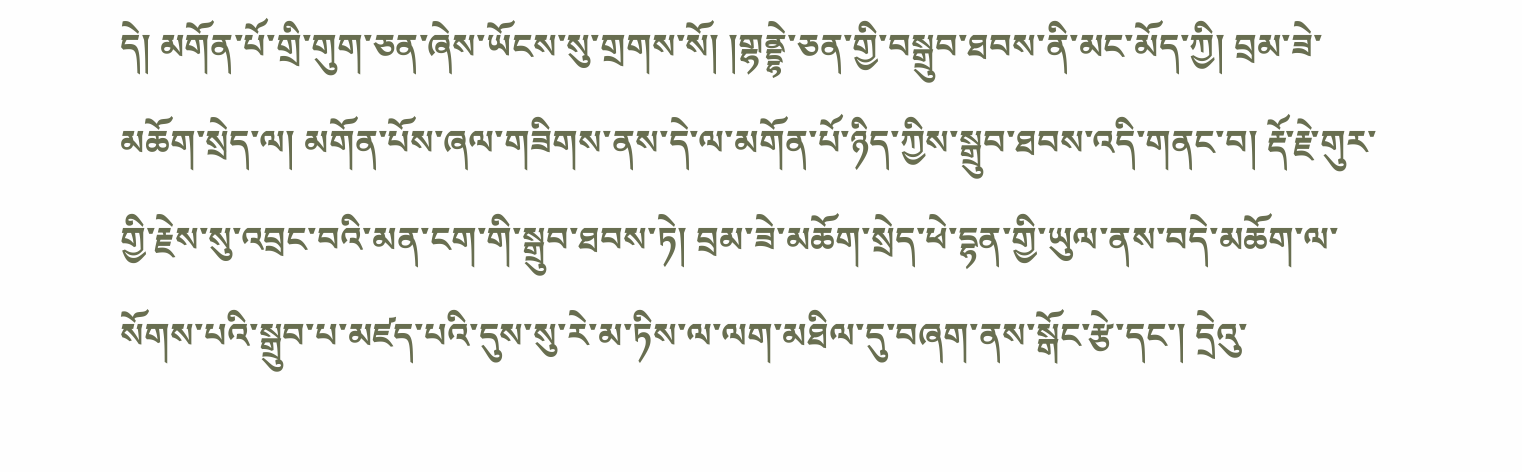དེ། མགོན་པོ་གྲི་གུག་ཅན་ཞེས་ཡོངས་སུ་གྲགས་སོ། །གྷནྡྷེ་ཅན་གྱི་བསྒྲུབ་ཐབས་ནི་མང་མོད་ཀྱི། བྲམ་ཟེ་མཆོག་སྲེད་ལ། མགོན་པོས་ཞལ་གཟིགས་ནས་དེ་ལ་མགོན་པོ་ཉིད་ཀྱིས་སྒྲུབ་ཐབས་འདི་གནང་བ། རྡོ་རྗེ་གུར་གྱི་རྗེས་སུ་འབྲང་བའི་མན་ངག་གི་སྒྲུབ་ཐབས་ཏེ། བྲམ་ཟེ་མཆོག་སྲེད་ཕེ་དྷན་གྱི་ཡུལ་ནས་བདེ་མཆོག་ལ་སོགས་པའི་སྒྲུབ་པ་མཛད་པའི་དུས་སུ་རེ་མ་ཏིས་ལ་ལག་མཐིལ་དུ་བཞག་ནས་སྒོང་རྩེ་དང་། དྲེའུ་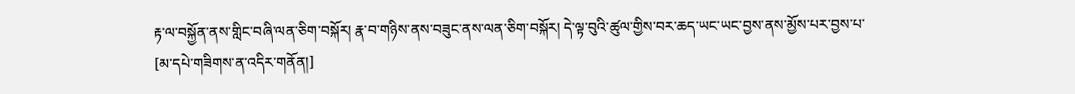རྟ་ལ་བསྐྱོན་ནས་གླིང་བཞི་ལན་ཅིག་བསྐོར། རྣ་བ་གཉིས་ནས་བཟུང་ནས་ལན་ཅིག་བསྐོར། དེ་ལྟ་བུའི་ཚུལ་གྱིས་བར་ཆད་ཡང་ཡང་བྱས་ནས་མྱོས་པར་བྱས་པ་
[མ་དཔེ་གཟིགས་ན་འདིར་གནོན།]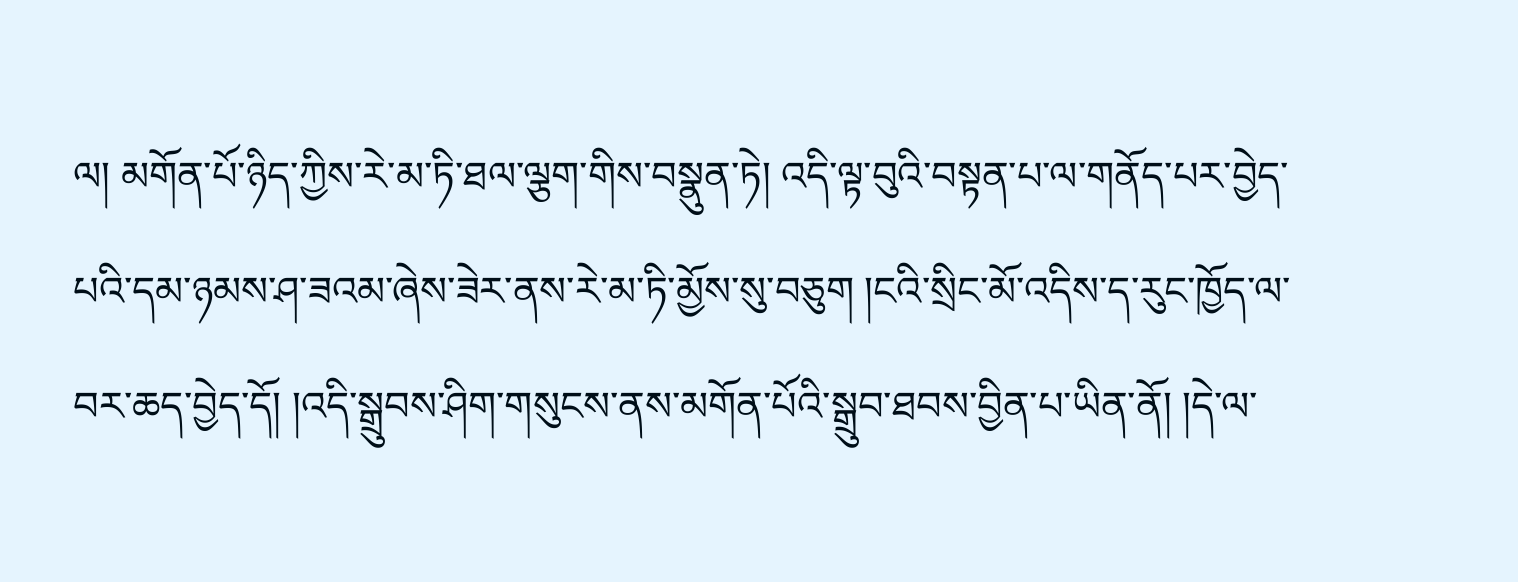ལ། མགོན་པོ་ཉིད་ཀྱིས་རེ་མ་ཏི་ཐལ་ལྕག་གིས་བསྣུན་ཏེ། འདི་ལྟ་བུའི་བསྟན་པ་ལ་གནོད་པར་བྱེད་པའི་དམ་ཉམས་ཤ་ཟའམ་ཞེས་ཟེར་ནས་རེ་མ་ཏི་མྱོས་སུ་བཅུག །ངའི་སྲིང་མོ་འདིས་ད་རུང་ཁྱོད་ལ་བར་ཆད་བྱེད་དོ། །འདི་སྒྲུབས་ཤིག་གསུངས་ནས་མགོན་པོའི་སྒྲུབ་ཐབས་བྱིན་པ་ཡིན་ནོ། །དེ་ལ་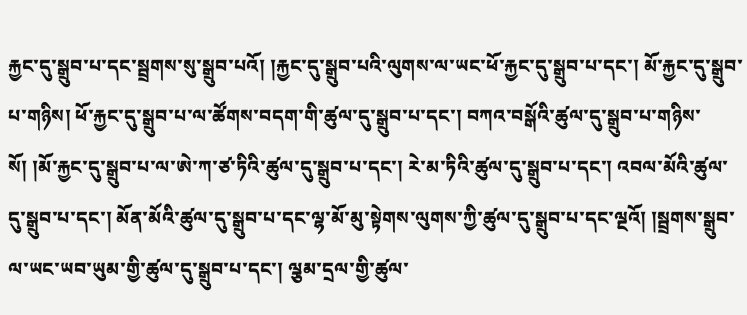རྐྱང་དུ་སྒྲུབ་པ་དང་སྦྲགས་སུ་སྒྲུབ་པའོ། །རྐྱང་དུ་སྒྲུབ་པའི་ལུགས་ལ་ཡང་ཕོ་རྐྱང་དུ་སྒྲུབ་པ་དང་། མོ་རྐྱང་དུ་སྒྲུབ་པ་གཉིས། ཕོ་རྐྱང་དུ་སྒྲུབ་པ་ལ་ཚོགས་བདག་གི་ཚུལ་དུ་སྒྲུབ་པ་དང་། བཀའ་བསྒོའི་ཚུལ་དུ་སྒྲུབ་པ་གཉིས་སོ། །མོ་རྐྱང་དུ་སྒྲུབ་པ་ལ་ཨེ་ཀ་ཙ་ཏིའི་ཚུལ་དུ་སྒྲུབ་པ་དང་། རེ་མ་ཏིའི་ཚུལ་དུ་སྒྲུབ་པ་དང་། འབལ་མོའི་ཚུལ་དུ་སྒྲུབ་པ་དང་། མོན་མོའི་ཚུལ་དུ་སྒྲུབ་པ་དང་ལྷ་མོ་མུ་སྟེགས་ལུགས་ཀྱི་ཚུལ་དུ་སྒྲུབ་པ་དང་ལྔའོ། །སྦྲགས་སྒྲུབ་ལ་ཡང་ཡབ་ཡུམ་གྱི་ཚུལ་དུ་སྒྲུབ་པ་དང་། ལྕམ་དྲལ་གྱི་ཚུལ་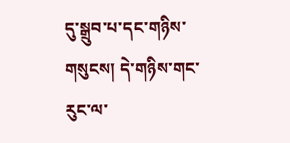དུ་སྒྲུབ་པ་དང་གཉིས་གསུངས། དེ་གཉིས་གང་རུང་ལ་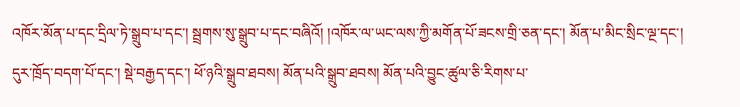འཁོར་མོན་པ་དང་དྲིལ་ཏེ་སྒྲུབ་པ་དང་། སྦྲགས་སུ་སྒྲུབ་པ་དང་བཞིའོ། །འཁོར་ལ་ཡང་ལས་ཀྱི་མགོན་པོ་ཟངས་གྲི་ཅན་དང་། མོན་པ་མིང་སྲིང་ལྔ་དང་། དུར་ཁྲོད་བདག་པོ་དང་། སྡེ་བརྒྱད་དང་། ཕོ་ཉའི་སྒྲུབ་ཐབས། མོན་པའི་སྒྲུབ་ཐབས། མོན་པའི་བྱུང་ཚུལ་ཅི་རིགས་པ་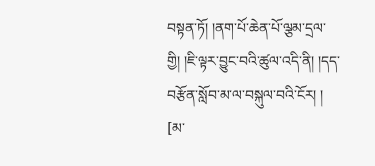བསྟན་ཏོ། །ནག་པོ་ཆེན་པོ་ལྕམ་དྲལ་གྱི། །ཇི་ལྟར་བྱུང་བའི་ཚུལ་འདི་ནི། །དད་བརྩོན་སློབ་མ་ལ་བསྐུལ་བའི་ངོར། །
[མ་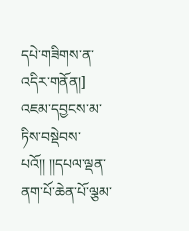དཔེ་གཟིགས་ན་འདིར་གནོན།]
འཇམ་དབྱངས་མ་ཏིས་བསྡེབས་པའོ།། །།དཔལ་ལྡན་ནག་པོ་ཆེན་པོ་ལྕམ་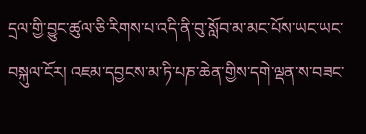དྲལ་གྱི་བྱུང་ཚུལ་ཅི་རིགས་པ་འདི་ནི་བུ་སློབ་མ་མང་པོས་ཡང་ཡང་བསྐུལ་ངོར། འཇམ་དབྱངས་མ་ཏི་པཎ་ཆེན་གྱིས་དགེ་ལྡན་ས་བཟང་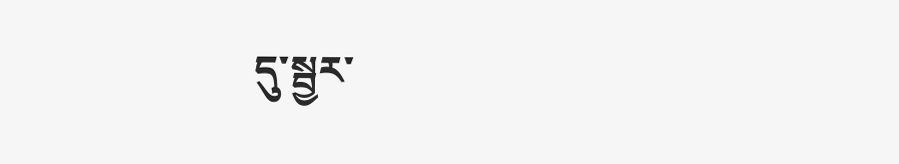དུ་སྦྱར་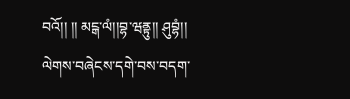བའོ།། །། མངྒ་ལཾ།།བྷ་ཝནྟུ།། ཤུབྷཾ།། ལེགས་བཞེངས་དགེ་བས་བདག་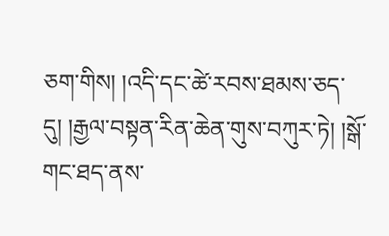ཅག་གིས། །འདི་དང་ཚེ་རབས་ཐམས་ཅད་དུ། །རྒྱལ་བསྟན་རིན་ཆེན་གུས་བཀུར་ཏེ། །སྒོ་གང་ཐད་ནས་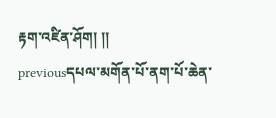རྟག་འཛིན་ཤོག། །།
previousདཔལ་མགོན་པོ་ནག་པོ་ཆེན་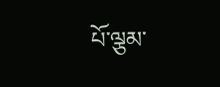པོ་ལྕམ་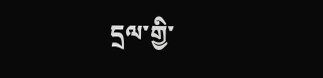དྲལ་གྱི་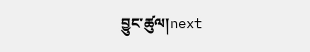བྱུང་ཚུལ།next